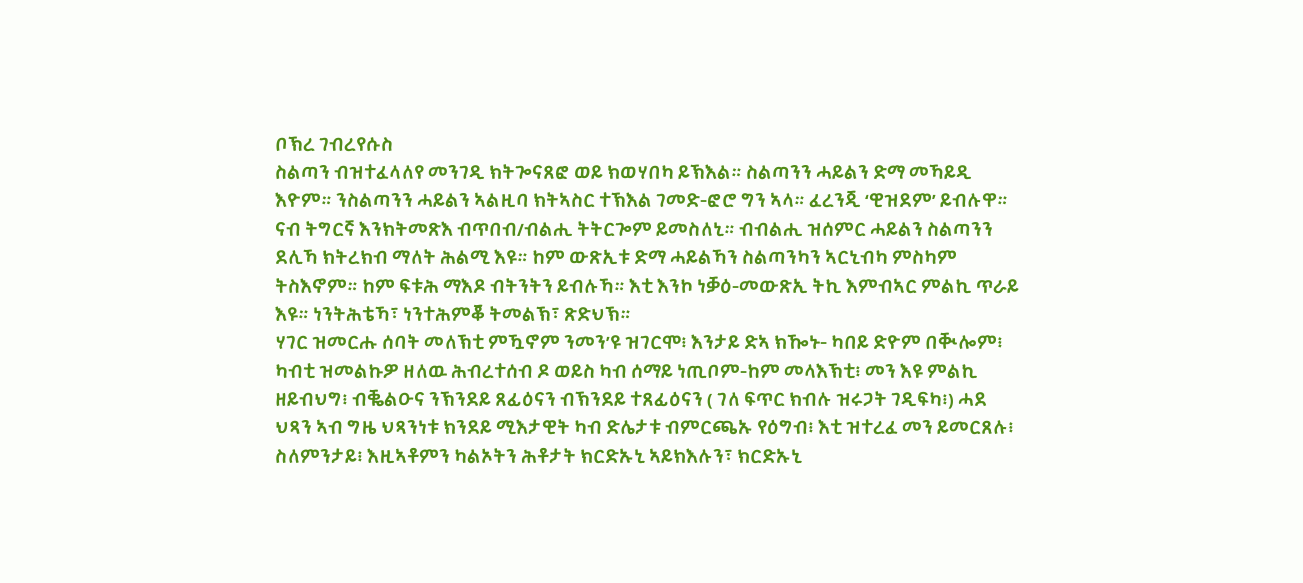ቦኽረ ገብረየሱስ
ስልጣን ብዝተፈላለየ መንገዲ ክትጐናጸፎ ወይ ክወሃበካ ይኽእል። ስልጣንን ሓይልን ድማ መኻይዲ እዮም። ንስልጣንን ሓይልን ኣልዚባ ክትኣስር ተኽእል ገመድ-ፎሮ ግን ኣላ። ፈረንጂ ‘ዊዝደም’ ይብሉዋ። ናብ ትግርኛ እንክትመጽእ ብጥበብ/ብልሒ ትትርጐም ይመስለኒ። ብብልሒ ዝሰምር ሓይልን ስልጣንን ደሊኻ ክትረክብ ማለት ሕልሚ እዩ። ከም ውጽኢቱ ድማ ሓይልኻን ስልጣንካን ኣርኒብካ ምስካም ትስእኖም። ከም ፍቱሕ ማእዶ ብትንትን ይብሉኻ። እቲ እንኮ ነቓዕ-መውጽኢ ትኪ እምብኣር ምልኪ ጥራይ እዩ። ነንትሕቴኻ፣ ነንተሕምቖ ትመልኽ፣ ጽድህኽ።
ሃገር ዝመርሑ ሰባት መለኽቲ ምዃኖም ንመን’ዩ ዝገርሞ፧ እንታይ ድኣ ክዀኑ- ካበይ ድዮም በቚሎም፧ ካብቲ ዝመልኩዎ ዘለዉ ሕብረተሰብ ዶ ወይስ ካብ ሰማይ ነጢቦም-ከም መላእኽቲ፧ መን እዩ ምልኪ ዘይብህግ፧ ብቘልዑና ንኽንደይ ጸፊዕናን ብኽንደይ ተጸፊዕናን ( ገለ ፍጥር ክብሉ ዝሩጋት ገዲፍካ፧) ሓደ ህጻን ኣብ ግዜ ህጻንነቱ ክንደይ ሚእታዊት ካብ ድሌታቱ ብምርጫኡ የዕግብ፧ እቲ ዝተረፈ መን ይመርጸሉ፧ ስለምንታይ፧ እዚኣቶምን ካልኦትን ሕቶታት ክርድኡኒ ኣይክእሉን፣ ክርድኡኒ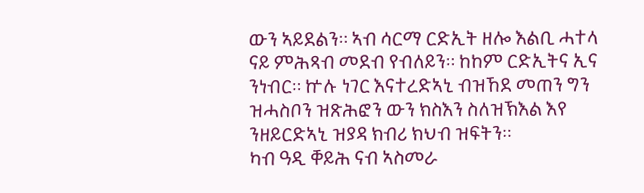ውን ኣይደልን። ኣብ ሳርማ ርድኢት ዘሎ እልቢ ሓተላ ናይ ምሕጻብ መደብ የብለይን። ከከም ርድኢትና ኢና ንነብር። ኵሉ ነገር እናተረድኣኒ ብዝኸደ መጠን ግን ዝሓስቦን ዝጽሕፎን ውን ክስእን ስለዝኽእል እየ ንዘይርድኣኒ ዝያዳ ክብሪ ክህብ ዝፍትን።
ካብ ዓዲ ቐይሕ ናብ ኣስመራ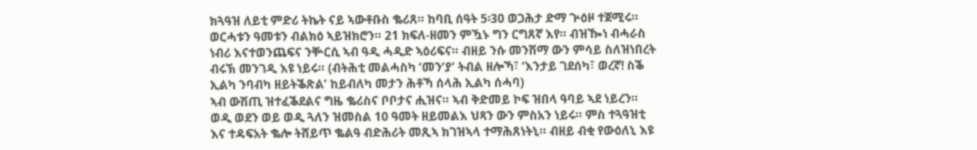ክጓዓዝ ለይቲ ምድሪ ትኬት ናይ ኣውቶቡስ ቈሪጸ። ከባቢ ሰዓት 5፡30 ወጋሕታ ድማ ጕዕዞ ተጀሚሩ። ወርሓቱን ዓመቱን ብልክዕ ኣይዝክሮን። 21 ክፍለ-ዘመን ምዃኑ ግን ርግጸኛ እየ። ብዝዀነ ብሓራስ ነብሪ እናተወንጨፍና ንቝርሲ ኣብ ዓዲ ሓዲድ ኣዕሪፍና። ብዘይ ንሱ መንሽማ ውን ምሳይ ስለዝነበረት ብሩኽ መንገዲ እዩ ነይሩ። (ብትሕቲ መልሓስካ ‘መን’ያ’ ትብል ዘሎኻ፣ ‘እንታይ ገደሰካ፣ ወረኛ! ስቕ ኢልካ ንባብካ ዘይትቕጽል’ ከይብለካ መታን ሕቶኻ ሰላሕ ኢልካ ሰሓባ)
ኣብ ውሽጢ ዝተፈቕደልና ግዜ ቈሪስና ቦቦታና ሒዝና። ኣብ ቅድመይ ኮፍ ዝበላ ዓባይ ኣደ ነይረን። ወዲ ወደን ወይ ወዲ ጓለን ዝመስል 10 ዓመት ዘይመልእ ህጻን ውን ምስአን ነይሩ። ምስ ተጓዓዝቲ እና ተዳፍአት ቈሎ ትሸይጥ ቈልዓ ብድሕሪት መጺኣ ክገዝኣላ ተማሕጸነትኒ። ብዘይ ብቂ የውዕለኒ እዩ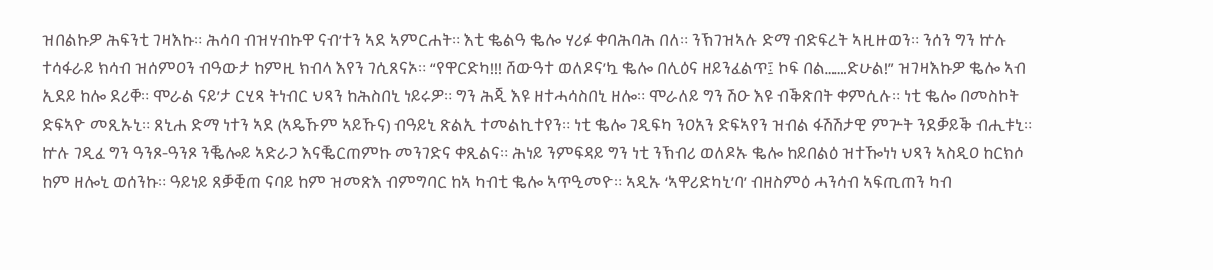ዝበልኩዎ ሕፍንቲ ገዛእኩ። ሕሳባ ብዝሃብኩዋ ናብ’ተን ኣደ ኣምርሐት። እቲ ቈልዓ ቈሎ ሃሪፉ ቀባሕባሕ በለ። ንኽገዝኣሉ ድማ ብድፍረት ኣዚዙወን። ንሰን ግን ኵሉ ተሳፋራይ ክሳብ ዝሰምዐን ብዓውታ ከምዚ ክብላ እየን ገሲጸናኦ። “የዋርድካ!!! ሸውዓተ ወለዶና’ኳ ቈሎ በሊዕና ዘይንፈልጥ፤ ኮፍ በል…….ድሁል!” ዝገዛእኩዎ ቈሎ ኣብ ኢደይ ከሎ ደሪቐ። ሞራል ናይ’ታ ርሂጻ ትነብር ህጻን ከሕስበኒ ነይሩዎ። ግን ሕጂ እዩ ዘተሓሳስበኒ ዘሎ። ሞራለይ ግን ሽዑ እዩ ብቕጽበት ቀምሲሉ። ነቲ ቈሎ በመስኮት ድፍኣዮ መጺኡኒ። ጸኒሐ ድማ ነተን ኣደ (ኣዴኹም ኣይኹና) ብዓይኒ ጽልኢ ተመልኪተየን። ነቲ ቈሎ ገዲፍካ ንዐአን ድፍኣየን ዝብል ፋሽሽታዊ ምጕት ንደቓይቕ ብሒቱኒ። ኵሉ ገዲፈ ግን ዓንጾ-ዓንጾ ንቘሎይ ኣድራጋ እናቘርጠምኩ መንገድና ቀጺልና። ሕነይ ንምፍዳይ ግን ነቲ ንኽብሪ ወለዶኡ ቈሎ ከይበልዕ ዝተዀነነ ህጻን ኣስዲዐ ከርክሶ ከም ዘሎኒ ወሰንኩ። ዓይነይ ጸቓቒጠ ናባይ ከም ዝመጽእ ብምግባር ከኣ ካብቲ ቈሎ ኣጥዒመዮ። ኣዲኡ ‘ኣዋሪድካኒ’ባ’ ብዘስምዕ ሓንሳብ ኣፍጢጠን ካብ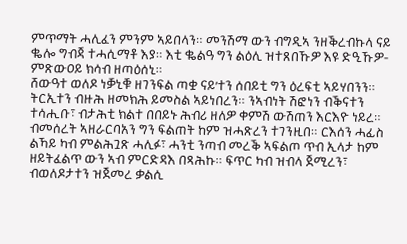ምጥማት ሓሊፈን ምንም ኣይበላን። መንሽማ ውን ብግዲኣ ንዘቕረብኩላ ናይ ቈሎ ግብጃ ተሓሲማቶ እያ። እቲ ቈልዓ ግን ልዕሊ ዝተጸበኹዎ እዩ ድዒኹዎ-ምጽውዐይ ክሳብ ዘጣዕሰኒ።
ሸውዓተ ወለዶ ነቓኒቑ ዘገንፍል ጣቋ ናይ’ተን ሰበይቲ ግን ዕረፍቲ ኣይሃበንን። ትርኢተን ብዙሕ ዘመክሕ ይመስል ኣይነበረን። ንኣብነት ሽፎነን ብቕናተን ተሳሒቡ፣ ብታሕቲ ክልተ በበይኑ ሕብሪ ዘለዎ ቀምሽ ውሽጠን እርእዮ ነይረ። ብመሰረት ኣዘራርባአን ግን ፍልጠት ከም ዝሓጽረን ተገንዚበ። ርእሰን ሓፊስ ልኻይ ካብ ምልሕጓጽ ሓሊፉ፣ ሓንቲ ንጣብ መረቕ ኣፍልጦ ጥብ ኢላታ ከም ዘይትፈልጥ ውን ኣብ ምርድዳእ በጻሕኩ። ፍጥር ካብ ዝብላ ጀሚረን፣ ብወለዶታተን ዝጀመረ ቃልሲ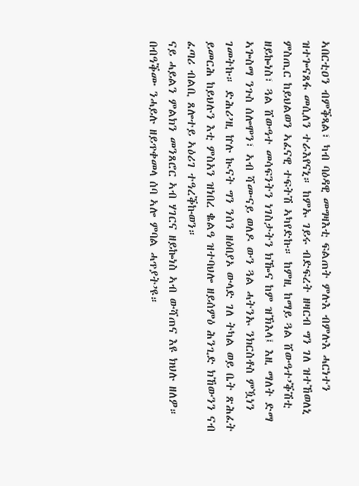ኣበርቲዐን ብምቕጻል፣ ካብ ባዕዳዊ መግዛእቲ ፍልጠት ምሉእ ብምሉእ ሓርነተን ዝተጐናጸፋ መሲለን ተራእየናኒ። ከምኡ ገይሩ ብድፍረት ዘዛርብ ግን ገለ ዝተኸወለኒ ምስጢር ከይህልወን ኣፈናዊ ተፍትሽ ኣካየድኩ። ከምዚ ከማይ ጓል ሸውዓተ’ቕሽቲ ዘይኰነስ፣ ጓል ሸውዓተ መሳፍንትን ነገስታትን ክዀና ከም ዝኽእላ፤ እዚ ማለት ድማ ኣጐስማ ንጉስ ሰሎሞን፣ ኣብ ሻሙናይ ወለዶ ውን ጓል ሓትንኡ ንክርስቶስ ምዃነን ገመትኩ። ድሕሪ’ዚ ኵሉ ኲናት ግን ንሰን ዘዕበያኦ ውላድ ገለ ትካል ወይ ቤት ጽሕፈት ይመርሕ ከይህሉን እቲ ምስአን ዝነበረ ቈልዓ ዝተባህሎ ዘይሰምዕ ሕንጊድ ክኸውንን ናብ ፈጣሪ ብልቢ ጸሎተይ ኣዕሪገ ተዓረቕኩወን።
ናይ ሓይልን ምልክን መንጸሮር ኣብ ሃገርና ዘይኰነስ ኣብ ውሻጠና እዩ ክህሉ ዘለዎ። በብዓቕሙ ንሓይሉ ዘይጥቀመላ ሰባ ኣሎ ምባል ሓጥያት’ዩ።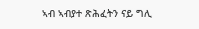ኣብ ኣብያተ ጽሕፈትን ናይ ግሊ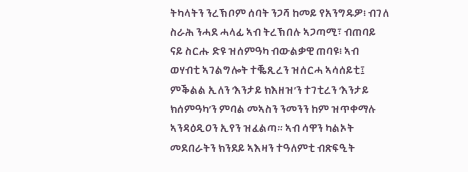ትካላትን ንረኽቦም ሰባት ንጋሻ ከመይ የአንግዱዎ፧ ብገለ ስራሕ ንሓደ ሓላፊ ኣብ ትረኽበሉ ኣጋጣሚ፣ ብጠባይ ናይ ስርሑ ድዩ ዝሰምዓካ ብውልቃዊ ጠባዩ፧ ኣብ ወሃብቲ ኣገልግሎት ተቘጺረን ዝሰርሓ ኣሳሰይቲ፤ ምቕልል ኢለን ‘እንታይ ክእዘዝ’ን ተገቲረን ‘እንታይ ክሰምዓካ’ን ምባል መኣስን ንመንን ከም ዝጥቀማሉ ኣንዳዕዲዐን ኢየን ዝፈልጣ። ኣብ ሳዋን ካልኦት መደበራትን ክንደይ ኣእዛን ተዓለምቲ ብጽፍዒት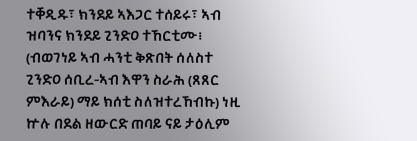ተቐዲዱ፣ ክንደይ ኣእጋር ተሰይሩ፣ ኣብ ዝባንና ክንደይ ጊንድዐ ተኸርቲሙ፧ (ብወገነይ ኣብ ሓንቲ ቅጽበት ሰለስተ ጊንድዐ ሰቢረ-ኣብ እዋን ስራሕ (ጸጸር ምእራይ) ማይ ክሰቲ ስለዝተረኸብኩ) ነዚ ኵሉ በደል ዘውርድ ጠባይ ናይ ታዕሊም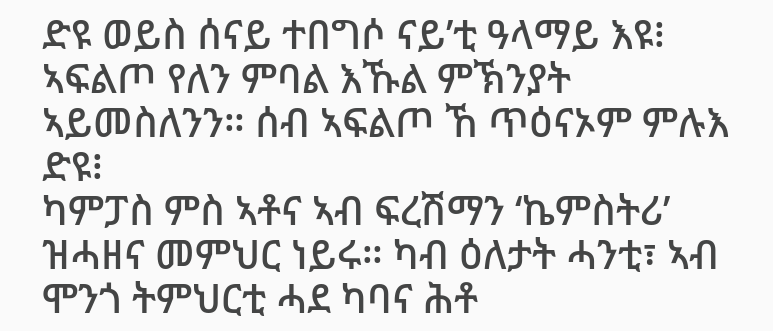ድዩ ወይስ ሰናይ ተበግሶ ናይ’ቲ ዓላማይ እዩ፧ ኣፍልጦ የለን ምባል እኹል ምኽንያት ኣይመስለንን። ሰብ ኣፍልጦ ኸ ጥዕናኦም ምሉእ ድዩ፧
ካምፓስ ምስ ኣቶና ኣብ ፍረሽማን ‘ኬምስትሪ’ ዝሓዘና መምህር ነይሩ። ካብ ዕለታት ሓንቲ፣ ኣብ ሞንጎ ትምህርቲ ሓደ ካባና ሕቶ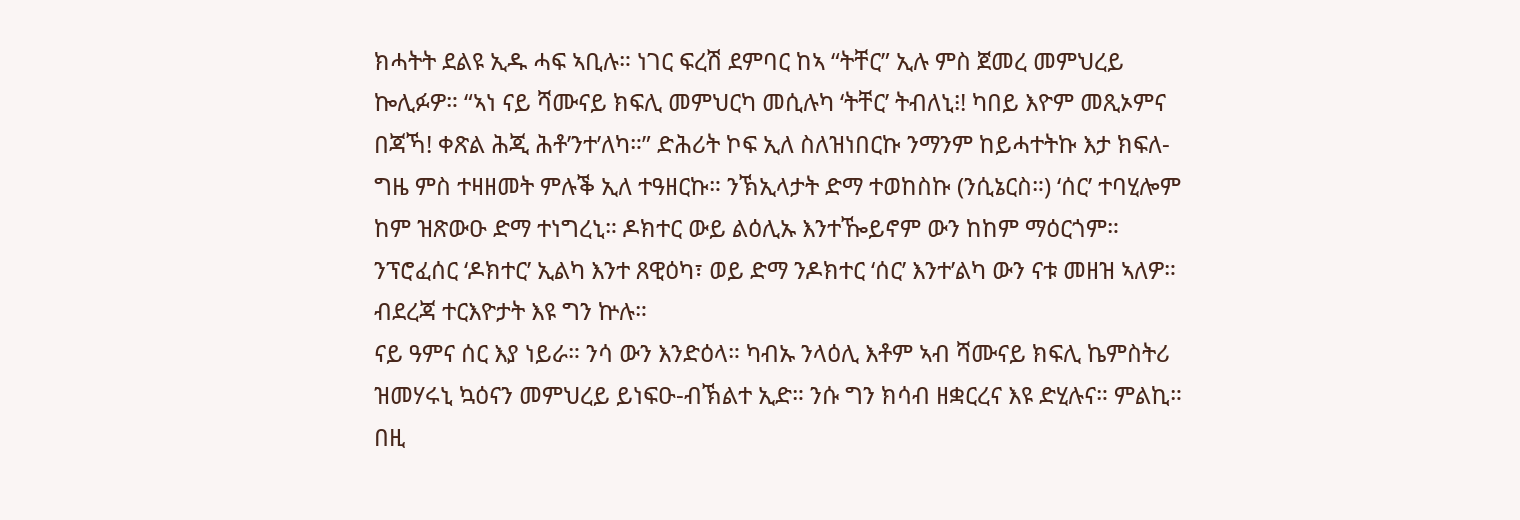ክሓትት ደልዩ ኢዱ ሓፍ ኣቢሉ። ነገር ፍረሽ ደምባር ከኣ “ትቸር” ኢሉ ምስ ጀመረ መምህረይ ኰሊፉዎ። “ኣነ ናይ ሻሙናይ ክፍሊ መምህርካ መሲሉካ ‘ትቸር’ ትብለኒ፧! ካበይ እዮም መጺኦምና በጃኻ! ቀጽል ሕጂ ሕቶ’ንተ’ለካ።” ድሕሪት ኮፍ ኢለ ስለዝነበርኩ ንማንም ከይሓተትኩ እታ ክፍለ-ግዜ ምስ ተዛዘመት ምሉቕ ኢለ ተዓዘርኩ። ንኽኢላታት ድማ ተወከስኩ (ንሲኔርስ።) ‘ሰር’ ተባሂሎም ከም ዝጽውዑ ድማ ተነግረኒ። ዶክተር ውይ ልዕሊኡ እንተዀይኖም ውን ከከም ማዕርጎም። ንፕሮፈሰር ‘ዶክተር’ ኢልካ እንተ ጸዊዕካ፣ ወይ ድማ ንዶክተር ‘ሰር’ እንተ’ልካ ውን ናቱ መዘዝ ኣለዎ። ብደረጃ ተርእዮታት እዩ ግን ኵሉ።
ናይ ዓምና ሰር እያ ነይራ። ንሳ ውን እንድዕላ። ካብኡ ንላዕሊ እቶም ኣብ ሻሙናይ ክፍሊ ኬምስትሪ ዝመሃሩኒ ኳዕናን መምህረይ ይነፍዑ-ብኽልተ ኢድ። ንሱ ግን ክሳብ ዘቋርረና እዩ ድሂሉና። ምልኪ።
በዚ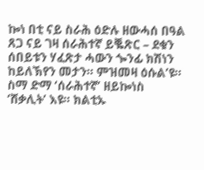ኰነ በቲ ናይ ስራሕ ዕድሉ ዘውሓሰ በዓል ጸጋ ናይ ገዛ ሰራሕተኛ ይቘጽር – ደቁን ሰበይቱን ሃፈጽታ ሓውን ጐንፊ ክሽነን ከይለኽየን መታን። ምዝመዛ ዕሱል’ዩ። ስማ ድማ ‘ሰራሕተኛ’ ዘይኰነስ ‘ሸቃሊት’ እዩ። ክልቲኡ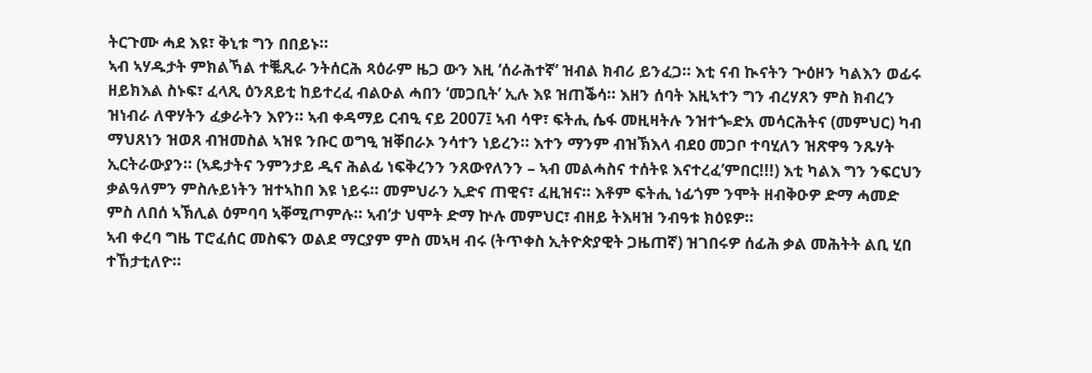ትርጉሙ ሓደ እዩ፣ ቅኒቱ ግን በበይኑ።
ኣብ ኣሃዱታት ምክልኻል ተቘጺራ ንትሰርሕ ጻዕራም ዜጋ ውን እዚ ‘ሰራሕተኛ’ ዝብል ክብሪ ይንፈጋ። እቲ ናብ ኲናትን ጕዕዞን ካልእን ወፊሩ ዘይክእል ስኑፍ፣ ፈላጺ ዕንጸይቲ ከይተረፈ ብልዑል ሓበን ‘መጋቢት’ ኢሉ እዩ ዝጠቕሳ። እዘን ሰባት እዚኣተን ግን ብረሃጸን ምስ ክብረን ዝነብራ ለዋሃትን ፈቃራትን እየን። ኣብ ቀዳማይ ርብዒ ናይ 2007፤ ኣብ ሳዋ፣ ፍትሒ ሴፋ መዚዛትሉ ንዝተጐድአ መሳርሕትና (መምህር) ካብ ማህጸነን ዝወጸ ብዝመስል ኣዝዩ ንቡር ወግዒ ዝቐበራኦ ንሳተን ነይረን። እተን ማንም ብዝኽእላ ብደዐ መጋቦ ተባሂለን ዝጽዋዓ ንጹሃት ኢርትራውያን። (ኣዴታትና ንምንታይ ዲና ሕልፊ ነፍቅረንን ንጸውየለንን – ኣብ መልሓስና ተሰትዩ እናተረፈ’ምበር!!!) እቲ ካልእ ግን ንፍርህን ቃልዓለምን ምስሉይነትን ዝተኣከበ እዩ ነይሩ። መምህራን ኢድና ጠዊና፣ ፈዚዝና። እቶም ፍትሒ ነፊጎም ንሞት ዘብቅዑዎ ድማ ሓመድ ምስ ለበሰ ኣኽሊል ዕምባባ ኣቐሚጦምሉ። ኣብ’ታ ህሞት ድማ ኵሉ መምህር፣ ብዘይ ትእዛዝ ንብዓቱ ክዕዩዎ።
ኣብ ቀረባ ግዜ ፐሮፈሰር መስፍን ወልደ ማርያም ምስ መኣዛ ብሩ (ትጥቀስ ኢትዮጵያዊት ጋዜጠኛ) ዝገበሩዎ ሰፊሕ ቃል መሕትት ልቢ ሂበ ተኸታቲለዮ።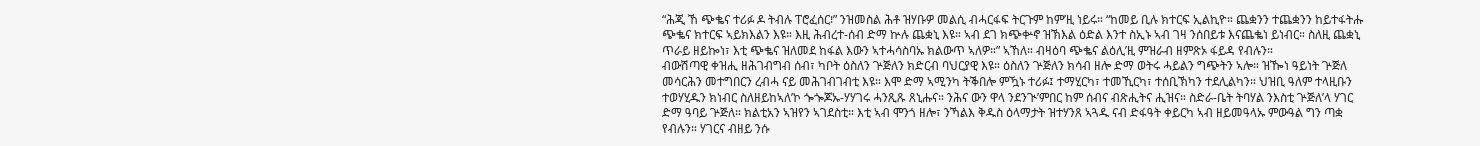“ሕጂ ኸ ጭቈና ተሪፉ ዶ ትብሉ ፐሮፈሰር፧” ንዝመስል ሕቶ ዝሃቡዎ መልሲ ብሓርፋፍ ትርጉም ከም’ዚ ነይሩ። “ከመይ ቢሉ ክተርፍ ኢልኪዮ። ጨቋንን ተጨቋንን ከይተፋትሑ ጭቈና ክተርፍ ኣይክእልን እዩ። እዚ ሕብረተ-ሰብ ድማ ኵሉ ጨቋኒ እዩ። ኣብ ደገ ክጭቍኖ ዝኽእል ዕድል እንተ ስኢኑ ኣብ ገዛ ንሰበይቱ እናጨቈነ ይነብር። ስለዚ ጨቋኒ ጥራይ ዘይኰነ፣ እቲ ጭቈና ዝለመደ ከፋል እውን ኣተሓሳስባኡ ክልውጥ ኣለዎ።” ኣኸለ። ብዛዕባ ጭቈና ልዕሊ’ዚ ምዝራብ ዘምጽኦ ፋይዳ የብሉን።
ብውሽጣዊ ቀዝሒ ዘሕገብግብ ሰብ፣ ካቦት ዕስለን ጕጅለን ክድርብ ባህርያዊ እዩ። ዕስለን ጕጅለን ክሳብ ዘሎ ድማ ወትሩ ሓይልን ግጭትን ኣሎ። ዝዀነ ዓይነት ጕጅለ መሳርሕን መተግበርን ረብሓ ናይ መሕገብገብቲ እዩ። እሞ ድማ ኣሚንካ ትቕበሎ ምዃኑ ተሪፉ፤ ተማሂርካ፣ ተመኺርካ፣ ተሰቢኽካን ተደሊልካን። ህዝቢ ዓለም ተላዚቡን ተወሃሂዱን ክነብር ስለዘይከኣለ’ኮ ጐጐጆኡ-ሃሃገሩ ሓንጺጹ ጸኒሑና። ንሕና ውን ዋላ ንደንጒ’ምበር ከም ሰብና ብጽሒትና ሒዝና። ስድራ-ቤት ትባሃል ንእስቲ ጕጅለ’ላ ሃገር ድማ ዓባይ ጕጅለ። ክልቲአን ኣዝየን ኣገደስቲ። እቲ ኣብ ሞንጎ ዘሎ፣ ንኻልእ ቅዱስ ዕላማታት ዝተሃንጸ ኣጓዱ ናብ ድፋዓት ቀይርካ ኣብ ዘይመዓላኡ ምውዓል ግን ጣቋ የብሉን። ሃገርና ብዘይ ንሱ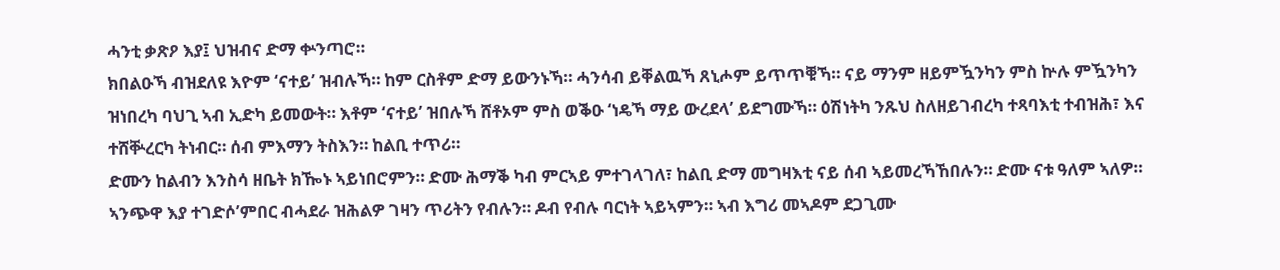ሓንቲ ቃጽዖ እያ፤ ህዝብና ድማ ቍንጣሮ።
ክበልዑኻ ብዝደለዩ እዮም ‘ናተይ’ ዝብሉኻ። ከም ርስቶም ድማ ይውንኑኻ። ሓንሳብ ይቐልዉኻ ጸኒሖም ይጥጥቑኻ። ናይ ማንም ዘይምዃንካን ምስ ኵሉ ምዃንካን ዝነበረካ ባህጊ ኣብ ኢድካ ይመውት። እቶም ‘ናተይ’ ዝበሉኻ ሸቶኦም ምስ ወቕዑ ‘ነዴኻ ማይ ውረደላ’ ይደግሙኻ። ዕሽነትካ ንጹህ ስለዘይገብረካ ተጻባእቲ ተብዝሕ፣ እና ተሸቝረርካ ትነብር። ሰብ ምእማን ትስእን። ከልቢ ተጥሪ።
ድሙን ከልብን እንስሳ ዘቤት ክዀኑ ኣይነበሮምን። ድሙ ሕማቕ ካብ ምርኣይ ምተገላገለ፣ ከልቢ ድማ መግዛእቲ ናይ ሰብ ኣይመረኻኸበሉን። ድሙ ናቱ ዓለም ኣለዎ። ኣንጭዋ እያ ተገድሶ’ምበር ብሓደራ ዝሕልዎ ገዛን ጥሪትን የብሉን። ዶብ የብሉ ባርነት ኣይኣምን። ኣብ እግሪ መኣዶም ደጋጊሙ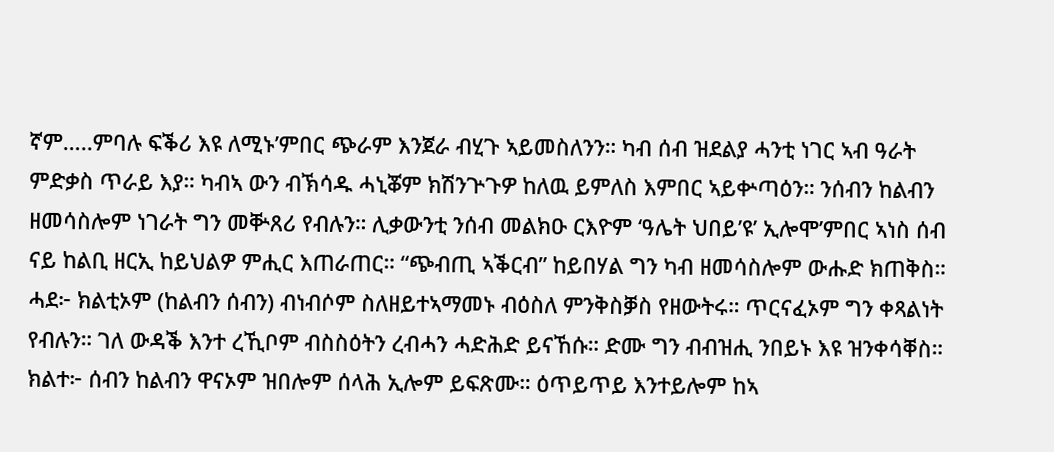ኛም…..ምባሉ ፍቕሪ እዩ ለሚኑ’ምበር ጭራም እንጀራ ብሂጉ ኣይመስለንን። ካብ ሰብ ዝደልያ ሓንቲ ነገር ኣብ ዓራት ምድቃስ ጥራይ እያ። ካብኣ ውን ብኽሳዱ ሓኒቖም ክሽንጕጉዎ ከለዉ ይምለስ እምበር ኣይቍጣዕን። ንሰብን ከልብን ዘመሳስሎም ነገራት ግን መቝጸሪ የብሉን። ሊቃውንቲ ንሰብ መልክዑ ርእዮም ‘ዓሌት ህበይ’ዩ’ ኢሎሞ’ምበር ኣነስ ሰብ ናይ ከልቢ ዘርኢ ከይህልዎ ምሒር እጠራጠር። “ጭብጢ ኣቕርብ” ከይበሃል ግን ካብ ዘመሳስሎም ውሑድ ክጠቅስ።
ሓደ፦ ክልቲኦም (ከልብን ሰብን) ብነብሶም ስለዘይተኣማመኑ ብዕስለ ምንቅስቓስ የዘውትሩ። ጥርናፈኦም ግን ቀጻልነት የብሉን። ገለ ውዳቕ እንተ ረኺቦም ብስስዕትን ረብሓን ሓድሕድ ይናኸሱ። ድሙ ግን ብብዝሒ ንበይኑ እዩ ዝንቀሳቐስ።
ክልተ፦ ሰብን ከልብን ዋናኦም ዝበሎም ሰላሕ ኢሎም ይፍጽሙ። ዕጥይጥይ እንተይሎም ከኣ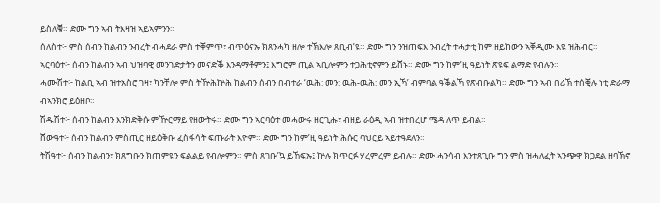ይስለቑ። ድሙ ግን ኣብ ትእዛዝ ኣይኣምንን።
ሰለስተ፦ ምስ ሰብን ከልብን ንብረት ብሓደራ ምስ ተቐምጥ፣ ብጥዕናኡ ክጸንሓካ ዘሎ ተኽእሎ ጸቢብ’ዩ። ድሙ ግን ንዝጠፍእ ንብረት ተሓታቲ ከም ዘይከውን ኣቐዲሙ እዩ ዝሕብር።
ኣርባዕተ፦ ሰብን ከልብን ኣብ ህዝባዊ መንገድታትን መናድቕ እንዳማቶምን፤ እግሮም ጢል ኣቢሎምን ተጋሕቲኖምን ይሸኑ። ድሙ ግን ከም’ዚ ዓይነት ጽዩፍ ልማድ የብሉን።
ሓሙሽተ፦ ከልቢ ኣብ ዝተአስሮ ገዛ፣ ካንቸሎ ምስ ትዅሕኵሕ ከልብን ሰብን በብተራ ‘ዉሕ: መን: ዉሕ-ዉሕ: መን ኢኻ’ ብምባል ዓቕልኻ የጽብቡልካ። ድሙ ግን ኣብ በሪኽ ተሰቒሉ ነቲ ድራማ ብኣንክሮ ይዕዘቦ።
ሽዱሽተ፦ ሰብን ከልብን እንክድቅሱ ምዅርማይ የዘውትሩ። ድሙ ግን ኣርባዕተ መሓውሩ ዘርጊሑ፣ ብዘይ ራዕዲ ኣብ ዝተበረሆ ሜዳ ለጥ ይብል።
ሸውዓተ፦ ሰብን ከልብን ምስጢር ዘይዕቅቡ ፈስፋሳት ፍጡራት እዮም። ድሙ ግን ከም’ዚ ዓይነት ሕሱር ባህርይ ኣይተዓደለን።
ትሽዓተ፦ ሰብን ከልብን፣ ክጸግቡን ክጠምዩን ፍልልይ የብሎምን። ምስ ጸገቡ’ኳ ይኸፍኡ፤ ኵሉ ክጥርፉ ሃረምረም ይብሉ። ድሙ ሓንሳብ እንተጸጊቡ ግን ምስ ዝሓለፈት ኣንጭዋ ክጋደል ዘባኽኖ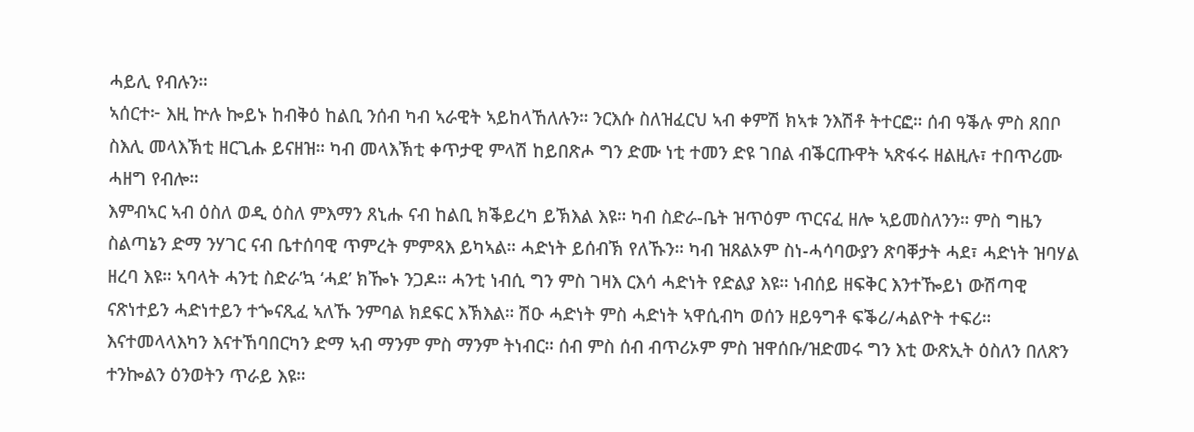ሓይሊ የብሉን።
ኣሰርተ፦ እዚ ኵሉ ኰይኑ ከብቅዕ ከልቢ ንሰብ ካብ ኣራዊት ኣይከላኸለሉን። ንርእሱ ስለዝፈርህ ኣብ ቀምሽ ክኣቱ ንእሽቶ ትተርፎ። ሰብ ዓቕሉ ምስ ጸበቦ ስእሊ መላእኽቲ ዘርጊሑ ይናዘዝ። ካብ መላእኽቲ ቀጥታዊ ምላሽ ከይበጽሖ ግን ድሙ ነቲ ተመን ድዩ ገበል ብቕርጡዋት ኣጽፋሩ ዘልዚሉ፣ ተበጥሪሙ ሓዘግ የብሎ።
እምብኣር ኣብ ዕስለ ወዲ ዕስለ ምእማን ጸኒሑ ናብ ከልቢ ክቕይረካ ይኽእል እዩ። ካብ ስድራ-ቤት ዝጥዕም ጥርናፈ ዘሎ ኣይመስለንን። ምስ ግዜን ስልጣኔን ድማ ንሃገር ናብ ቤተሰባዊ ጥምረት ምምጻእ ይካኣል። ሓድነት ይሰብኽ የለኹን። ካብ ዝጸልኦም ስነ-ሓሳባውያን ጽባቐታት ሓደ፣ ሓድነት ዝባሃል ዘረባ እዩ። ኣባላት ሓንቲ ስድራ’ኳ ‘ሓደ’ ክዀኑ ንጋዶ። ሓንቲ ነብሲ ግን ምስ ገዛእ ርእሳ ሓድነት የድልያ እዩ። ነብሰይ ዘፍቅር እንተዀይነ ውሽጣዊ ናጽነተይን ሓድነተይን ተጐናጺፈ ኣለኹ ንምባል ክደፍር እኽእል። ሽዑ ሓድነት ምስ ሓድነት ኣዋሲብካ ወሰን ዘይዓግቶ ፍቕሪ/ሓልዮት ተፍሪ። እናተመላላእካን እናተኸባበርካን ድማ ኣብ ማንም ምስ ማንም ትነብር። ሰብ ምስ ሰብ ብጥሪኦም ምስ ዝዋሰቡ/ዝድመሩ ግን እቲ ውጽኢት ዕስለን በለጽን ተንኰልን ዕንወትን ጥራይ እዩ።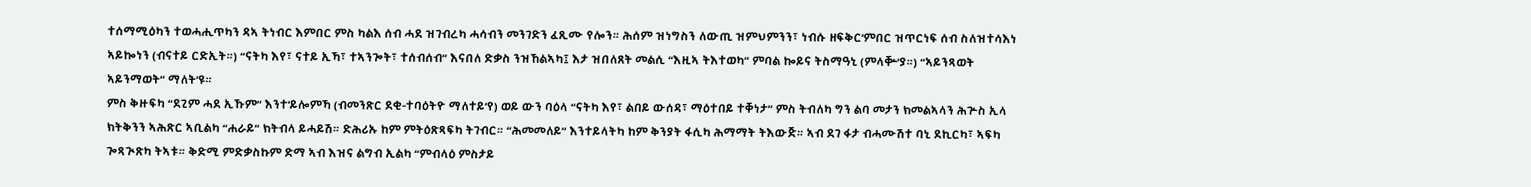ተሰማሚዕካን ተወሓሒጥካን ዳኣ ትነብር እምበር ምስ ካልእ ሰብ ሓደ ዝገብረካ ሓሳብን መንገድን ፈጺሙ የሎን። ሕሰም ዝነግስን ለውጢ ዝምህምንን፣ ነብሱ ዘፍቅር’ምበር ዝጥርነፍ ሰብ ስለዝተሳእነ ኣይኰነን (ብናተይ ርድኢት።) “ናትካ እየ፣ ናተይ ኢኻ፣ ተኣንጐት፣ ተሰብሰብ” እናበለ ድቃስ ንዝኸልኣካ፤ እታ ዝበለጸት መልሲ “እዚኣ ትእተወካ” ምባል ኰይና ትስማዓኒ (ምላቝ’ያ።) “ኣይንጻወት ኣይንማወት” ማለት’ዩ።
ምስ ቅዙፍካ “ደጊም ሓደ ኢኹም” እንተ’ይሎምኻ (ብመንጽር ደቂ-ተባዕትዮ ማለተይ’የ) ወይ ውን ባዕላ “ናትካ እየ፣ ልበይ ውሰዳ፣ ማዕተበይ ተቐነታ” ምስ ትብለካ ግን ልባ መታን ክመልኣላን ሕጕስ ኢላ ክትቅንን ኣሕጽር ኣቢልካ “ሐራይ” ክትብላ ይሓይሽ። ድሕሪኡ ከም ምትዕጽጻፍካ ትገብር። “ሕመመለይ” እንተይላትካ ከም ቅንያት ፋሲካ ሕማማት ትእውጅ። ኣብ ደገ ፋታ ብሓሙሽተ ባኒ ደኪርካ፣ ኣፍካ ጐጻጒጽካ ትኣቱ። ቅድሚ ምድቃስኩም ድማ ኣብ እዝና ልግብ ኢልካ “ምብላዕ ምስታይ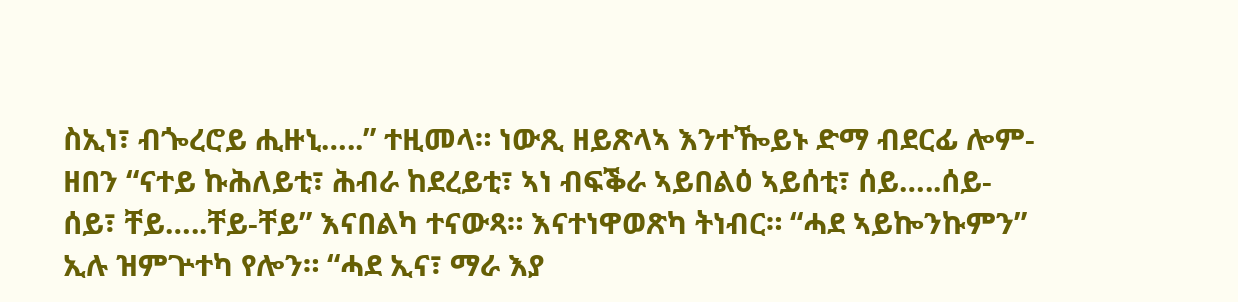ስኢነ፣ ብጐረሮይ ሒዙኒ…..” ተዚመላ። ነውጺ ዘይጽላኣ እንተዀይኑ ድማ ብደርፊ ሎም-ዘበን “ናተይ ኩሕለይቲ፣ ሕብራ ከደረይቲ፣ ኣነ ብፍቕራ ኣይበልዕ ኣይሰቲ፣ ሰይ…..ሰይ-ሰይ፣ ቸይ…..ቸይ-ቸይ” እናበልካ ተናውጻ። እናተነዋወጽካ ትነብር። “ሓደ ኣይኰንኩምን” ኢሉ ዝምጕተካ የሎን። “ሓደ ኢና፣ ማራ እያ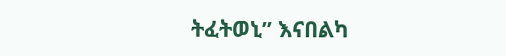ትፈትወኒ” እናበልካ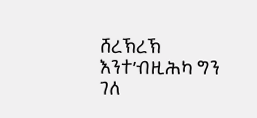ሸረኽረኽ እንተ’ብዚሕካ ግን ገለ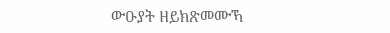ውዑያት ዘይክጽመሙኻ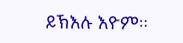ይኽእሉ እዮም።